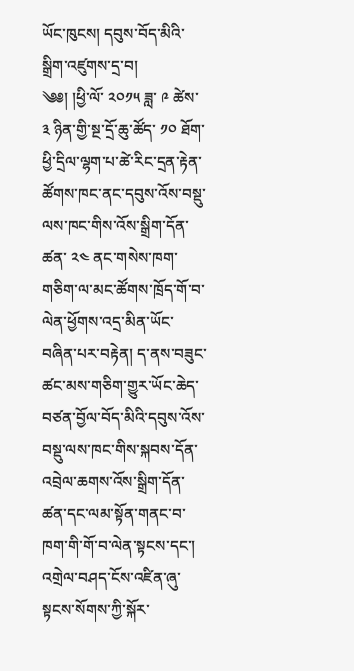ཡོང་ཁུངས། དབུས་བོད་མིའི་སྒྲིག་འཛུགས་དྲ་བ།
༄༅། །ཕྱི་ལོ་ ༢༠༡༥ ཟླ་ ༩ ཚེས་ ༣ ཉིན་གྱི་སྔ་དྲོ་ཆུ་ཚོད་ ༡༠ ཐོག་ཕྱི་དྲིལ་ལྷག་པ་ཚེ་རིང་དྲན་རྟེན་ཚོགས་ཁང་ནང་དབུས་འོས་བསྡུ་ལས་ཁང་གིས་འོས་སྒྲིག་དོན་ཚན་ ༢༤ ནང་གསེས་ཁག་གཅིག་ལ་མང་ཚོགས་ཁྲོད་གོ་བ་ལེན་ཕྱོགས་འདྲ་མིན་ཡོང་བཞིན་པར་བརྟེན། ད་ནས་བཟུང་ཚང་མས་གཅིག་གྱུར་ཡོང་ཆེད་བཙན་བྱོལ་བོད་མིའི་དབུས་འོས་བསྡུ་ལས་ཁང་གིས་སྐབས་དོན་འབྲེལ་ཆགས་འོས་སྒྲིག་དོན་ཚན་དང་ལམ་སྟོན་གནང་བ་ཁག་གི་གོ་བ་ལེན་སྟངས་དང་། འགྲེལ་བཤད་ངོས་འཛིན་ཞུ་སྟངས་སོགས་ཀྱི་སྐོར་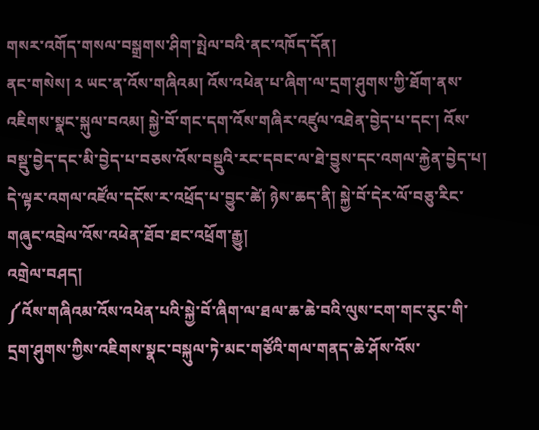གསར་འགོད་གསལ་བསྒྲགས་ཤིག་སྤེལ་བའི་ནང་འཁོད་དོན།
ནང་གསེས། ༢ ཡང་ན་འོས་གཞིའམ། འོས་འཕེན་པ་ཞིག་ལ་དྲག་ཤུགས་ཀྱི་ཐོག་ནས་འཇིགས་སྣང་སྐུལ་བའམ། སྐྱེ་བོ་གང་དག་འོས་གཞིར་འཛུལ་འཐེན་བྱེད་པ་དང་། འོས་བསྡུ་བྱེད་དང་མི་བྱེད་པ་བཅས་འོས་བསྡུའི་རང་དབང་ལ་ཐེ་བྱུས་དང་འགལ་རྐྱེན་བྱེད་པ།
དེ་ལྟར་འགལ་འཛོལ་དངོས་ར་འཕྲོད་པ་བྱུང་ཚེ། ཉེས་ཆད་ནི། སྐྱེ་བོ་དེར་ལོ་བཅུ་རིང་གཞུང་འབྲེལ་འོས་འཕེན་ཐོབ་ཐང་འཕྲོག་རྒྱུ།
འགྲེལ་བཤད།
༼འོས་གཞིའམ་འོས་འཕེན་པའི་སྐྱེ་བོ་ཞིག་ལ་ཐལ་ཆ་ཆེ་བའི་ལུས་ངག་གང་རུང་གི་དྲག་ཤུགས་ཀྱིས་འཇིགས་སྣང་བསྐུལ་ཏེ་མང་གཙོའི་གལ་གནད་ཆེ་ཤོས་འོས་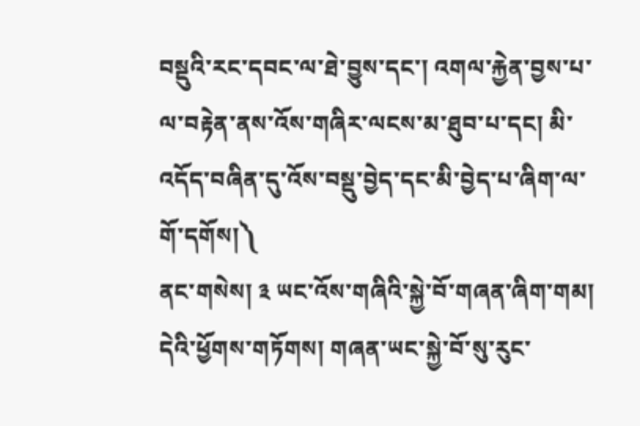བསྡུའི་རང་དབང་ལ་ཐེ་བྱུས་དང་། འགལ་རྐྱེན་བྱས་པ་ལ་བརྟེན་ནས་འོས་གཞིར་ལངས་མ་ཐུབ་པ་དང། མི་འདོད་བཞིན་དུ་འོས་བསྡུ་བྱེད་དང་མི་བྱེད་པ་ཞིག་ལ་གོ་དགོས།༽
ནང་གསེས། ༣ ཡང་འོས་གཞིའི་སྐྱེ་བོ་གཞན་ཞིག་གམ། དེའི་ཕྱོགས་གཏོགས། གཞན་ཡང་སྐྱེ་བོ་སུ་རུང་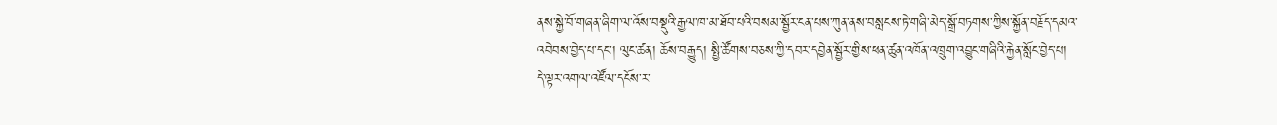ནས་སྐྱེ་བོ་གཞན་ཞིག་ལ་འོས་བསྡུའི་རྒྱལ་ཁ་མ་ཐོབ་པའི་བསམ་སྦྱོར་ངན་པས་ཀུན་ནས་བསླངས་ཏེ་གཞི་མེད་སྒྲོ་བཏགས་ཀྱིས་སྐྱོན་བརྗོད་དམའ་འབེབས་བྱེད་པ་དང་། ལུང་ཚན། ཆོས་བརྒྱུད། སྤྱི་ཚོགས་བཅས་ཀྱི་དབར་དབྱེན་སྦྱོར་གྱིས་ཕན་ཚུན་འཁོན་འཁྲུག་འབྱུང་གཞིའི་རྐྱེན་སློང་བྱེད་པ།
དེ་ལྟར་འགལ་འཛོལ་དངོས་ར་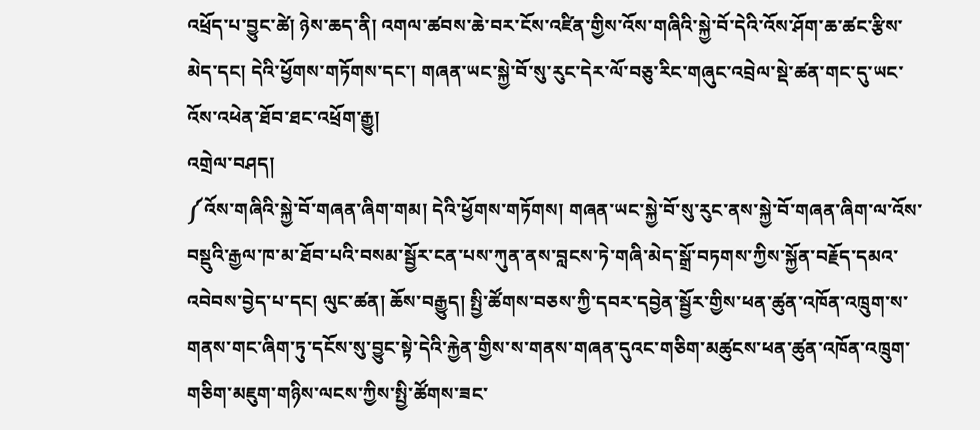འཕྲོད་པ་བྱུང་ཚེ། ཉེས་ཆད་ནི། འགལ་ཚབས་ཆེ་བར་ངོས་འཛིན་གྱིས་འོས་གཞིའི་སྐྱེ་བོ་དེའི་འོས་ཤོག་ཆ་ཚང་རྩིས་མེད་དང། དེའི་ཕྱོགས་གཏོགས་དང་། གཞན་ཡང་སྐྱེ་བོ་སུ་རུང་དེར་ལོ་བཅུ་རིང་གཞུང་འབྲེལ་སྡེ་ཚན་གང་དུ་ཡང་འོས་འཕེན་ཐོབ་ཐང་འཕྲོག་རྒྱུ།
འགྲེལ་བཤད།
༼འོས་གཞིའི་སྐྱེ་བོ་གཞན་ཞིག་གམ། དེའི་ཕྱོགས་གཏོགས། གཞན་ཡང་སྐྱེ་བོ་སུ་རུང་ནས་སྐྱེ་བོ་གཞན་ཞིག་ལ་འོས་བསྡུའི་རྒྱལ་ཁ་མ་ཐོབ་པའི་བསམ་སྦྱོར་ངན་པས་ཀུན་ནས་བླངས་ཏེ་གཞི་མེད་སྒྲོ་བཏགས་ཀྱིས་སྐྱོན་བརྗོད་དམའ་འབེབས་བྱེད་པ་དང། ལུང་ཚན། ཆོས་བརྒྱུད། སྤྱི་ཚོགས་བཅས་ཀྱི་དབར་དབྱེན་སྦྱོར་གྱིས་ཕན་ཚུན་འཁོན་འཁྲུག་ས་གནས་གང་ཞིག་ཏུ་དངོས་སུ་བྱུང་སྟེ་དེའི་རྐྱེན་གྱིས་ས་གནས་གཞན་དུའང་གཅིག་མཚུངས་ཕན་ཚུན་འཁོན་འཁྲུག་གཅིག་མཇུག་གཉིས་ལངས་ཀྱིས་སྤྱི་ཚོགས་ཟང་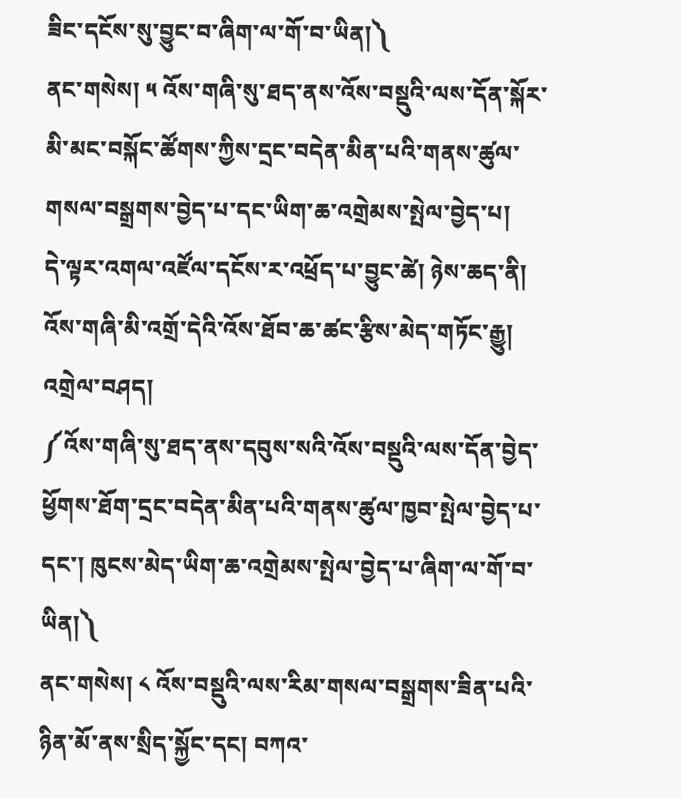ཟིང་དངོས་སུ་བྱུང་བ་ཞིག་ལ་གོ་བ་ཡིན།༽
ནང་གསེས། ༥ འོས་གཞི་སུ་ཐད་ནས་འོས་བསྡུའི་ལས་དོན་སྐོར་མི་མང་བསྐོང་ཚོགས་ཀྱིས་དྲང་བདེན་མིན་པའི་གནས་ཚུལ་གསལ་བསྒྲགས་བྱེད་པ་དང་ཡིག་ཆ་འགྲེམས་སྤེལ་བྱེད་པ།
དེ་ལྟར་འགལ་འཛོལ་དངོས་ར་འཕྲོད་པ་བྱུང་ཚེ། ཉེས་ཆད་ནི། འོས་གཞི་མི་འགྲོ་དེའི་འོས་ཐོབ་ཆ་ཚང་རྩིས་མེད་གཏོང་རྒྱུ།
འགྲེལ་བཤད།
༼འོས་གཞི་སུ་ཐད་ནས་དབུས་སའི་འོས་བསྡུའི་ལས་དོན་བྱེད་ཕྱོགས་ཐོག་དྲང་བདེན་མིན་པའི་གནས་ཚུལ་ཁྱབ་སྤེལ་བྱེད་པ་དང་། ཁུངས་མེད་ཡིག་ཆ་འགྲེམས་སྤེལ་བྱེད་པ་ཞིག་ལ་གོ་བ་ཡིན།༽
ནང་གསེས། ༨ འོས་བསྡུའི་ལས་རིམ་གསལ་བསྒྲགས་ཟིན་པའི་ཉིན་མོ་ནས་སྲིད་སྐྱོང་དང། བཀའ་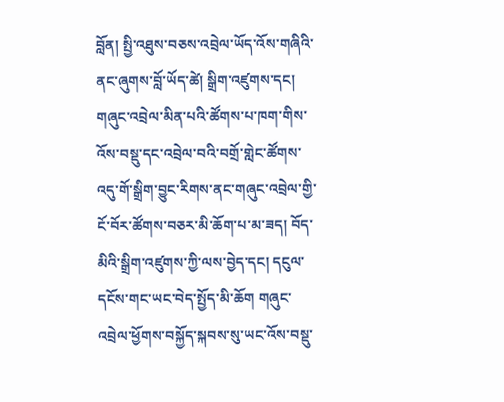བློན། སྤྱི་འཐུས་བཅས་འབྲེལ་ཡོད་འོས་གཞིའི་ནང་ཞུགས་བློ་ཡོད་ཚེ། སྒྲིག་འཛུགས་དང། གཞུང་འབྲེལ་མིན་པའི་ཚོགས་པ་ཁག་གིས་འོས་བསྡུ་དང་འབྲེལ་བའི་བགྲོ་གླེང་ཚོགས་འདུ་གོ་སྒྲིག་བྱུང་རིགས་ནང་གཞུང་འབྲེལ་གྱི་ངོ་བོར་ཚོགས་བཅར་མི་ཆོག་པ་མ་ཟད། བོད་མིའི་སྒྲིག་འཛུགས་ཀྱི་ལས་བྱེད་དང། དངུལ་དངོས་གང་ཡང་བེད་སྤྱོད་མི་ཆོག གཞུང་འབྲེལ་ཕྱོགས་བསྐྱོད་སྐབས་སུ་ཡང་འོས་བསྡུ་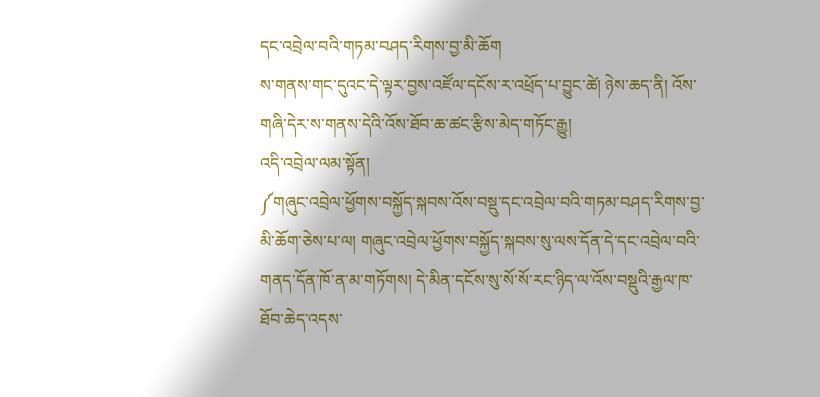དང་འབྲེལ་བའི་གཏམ་བཤད་རིགས་བྱ་མི་ཆོག
ས་གནས་གང་དུའང་དེ་ལྟར་བྱས་འཛོལ་དངོས་ར་འཕྲོད་པ་བྱུང་ཚེ། ཉེས་ཆད་ནི། འོས་གཞི་དེར་ས་གནས་དེའི་འོས་ཐོབ་ཆ་ཚང་རྩིས་མེད་གཏོང་རྒྱུ།
འདི་འབྲེལ་ལམ་སྟོན།
༼གཞུང་འབྲེལ་ཕྱོགས་བསྐྱོད་སྐབས་འོས་བསྡུ་དང་འབྲེལ་བའི་གཏམ་བཤད་རིགས་བྱ་མི་ཆོག་ཅེས་པ་ལ། གཞུང་འབྲེལ་ཕྱོགས་བསྐྱོད་སྐབས་སུ་ལས་དོན་དེ་དང་འབྲེལ་བའི་གནད་དོན་ཁོ་ན་མ་གཏོགས། དེ་མིན་དངོས་སུ་སོ་སོ་རང་ཉིད་ལ་འོས་བསྡུའི་རྒྱལ་ཁ་ཐོབ་ཆེད་འདས་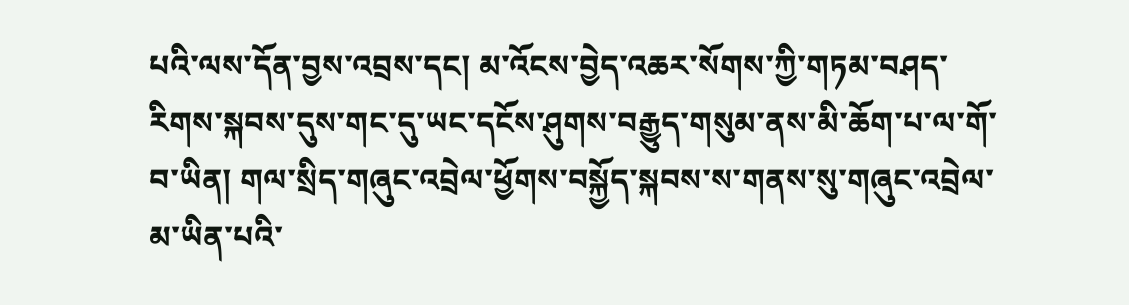པའི་ལས་དོན་བྱས་འབྲས་དང། མ་འོངས་བྱེད་འཆར་སོགས་ཀྱི་གཏམ་བཤད་རིགས་སྐབས་དུས་གང་དུ་ཡང་དངོས་ཤུགས་བརྒྱུད་གསུམ་ནས་མི་ཆོག་པ་ལ་གོ་བ་ཡིན། གལ་སྲིད་གཞུང་འབྲེལ་ཕྱོགས་བསྐྱོད་སྐབས་ས་གནས་སུ་གཞུང་འབྲེལ་མ་ཡིན་པའི་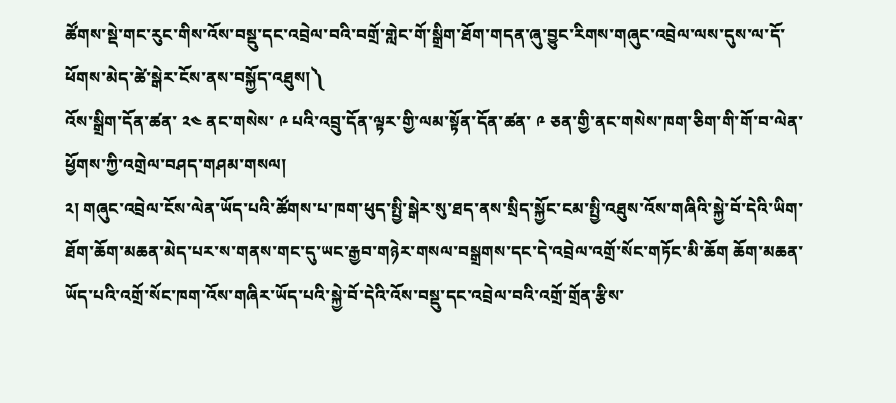ཚོགས་སྡེ་གང་རུང་གིས་འོས་བསྡུ་དང་འབྲེལ་བའི་བགྲོ་གླེང་གོ་སྒྲིག་ཐོག་གདན་ཞུ་བྱུང་རིགས་གཞུང་འབྲེལ་ལས་དུས་ལ་དོ་ཕོགས་མེད་ཚེ་སྒེར་ངོས་ནས་བསྐྱོད་འཐུས།༽
འོས་སྒྲིག་དོན་ཚན་ ༢༤ ནང་གསེས་ ༩ པའི་འབྲུ་དོན་ལྟར་གྱི་ལམ་སྟོན་དོན་ཚན་ ༩ ཅན་གྱི་ནང་གསེས་ཁག་ཅིག་གི་གོ་བ་ལེན་ཕྱོགས་ཀྱི་འགྲེལ་བཤད་གཤམ་གསལ།
༢། གཞུང་འབྲེལ་ངོས་ལེན་ཡོད་པའི་ཚོགས་པ་ཁག་ཕུད་སྤྱི་སྒེར་སུ་ཐད་ནས་སྲིད་སྐྱོང་ངམ་སྤྱི་འཐུས་འོས་གཞིའི་སྐྱེ་བོ་དེའི་ཡིག་ཐོག་ཆོག་མཆན་མེད་པར་ས་གནས་གང་དུ་ཡང་རྒྱབ་གཉེར་གསལ་བསྒྲགས་དང་དེ་འབྲེལ་འགྲོ་སོང་གཏོང་མི་ཆོག ཆོག་མཆན་ཡོད་པའི་འགྲོ་སོང་ཁག་འོས་གཞིར་ཡོད་པའི་སྐྱེ་བོ་དེའི་འོས་བསྡུ་དང་འབྲེལ་བའི་འགྲོ་གྲོན་རྩིས་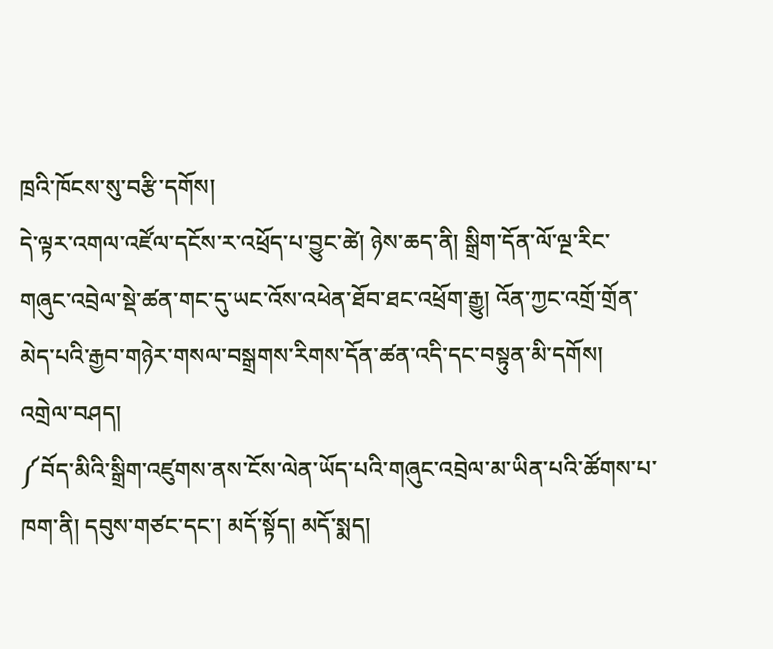ཁྲའི་ཁོངས་སུ་བརྩི་དགོས།
དེ་ལྟར་འགལ་འཛོལ་དངོས་ར་འཕྲོད་པ་བྱུང་ཚེ། ཉེས་ཆད་ནི། སྒྲིག་དོན་ལོ་ལྔ་རིང་གཞུང་འབྲེལ་སྡེ་ཚན་གང་དུ་ཡང་འོས་འཕེན་ཐོབ་ཐང་འཕྲོག་རྒྱུ། འོན་ཀྱང་འགྲོ་གྲོན་མེད་པའི་རྒྱབ་གཉེར་གསལ་བསྒྲགས་རིགས་དོན་ཚན་འདི་དང་བསྟུན་མི་དགོས།
འགྲེལ་བཤད།
༼བོད་མིའི་སྒྲིག་འཛུགས་ནས་ངོས་ལེན་ཡོད་པའི་གཞུང་འབྲེལ་མ་ཡིན་པའི་ཚོགས་པ་ཁག་ནི། དབུས་གཙང་དང་། མདོ་སྟོད། མདོ་སྨད།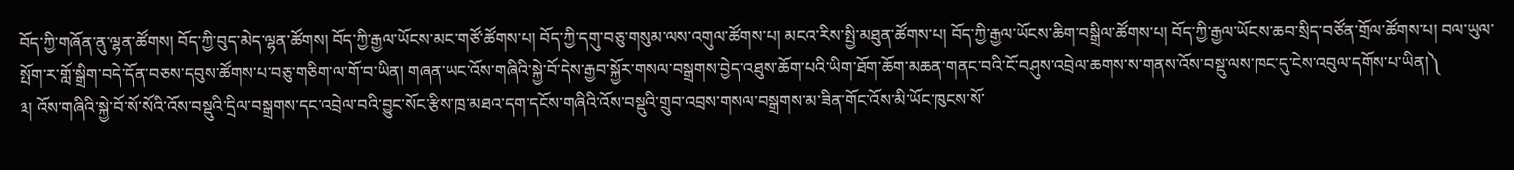བོད་ཀྱི་གཞོན་ནུ་ལྷན་ཚོགས། བོད་ཀྱི་བུད་མེད་ལྷན་ཚོགས། བོད་ཀྱི་རྒྱལ་ཡོངས་མང་གཙོ་ཚོགས་པ། བོད་ཀྱི་དགུ་བཅུ་གསུམ་ལས་འགུལ་ཚོགས་པ། མངའ་རིས་སྤྱི་མཐུན་ཚོགས་པ། བོད་ཀྱི་རྒྱལ་ཡོངས་ཆིག་བསྒྲིལ་ཚོགས་པ། བོད་ཀྱི་རྒྱལ་ཡོངས་ཆབ་སྲིད་བཙོན་གྲོལ་ཚོགས་པ། བལ་ཡུལ་སྤོག་ར་གློ་སྒྲིག་བདེ་དོན་བཅས་དབུས་ཚོགས་པ་བཅུ་གཅིག་ལ་གོ་བ་ཡིན། གཞན་ཡང་འོས་གཞིའི་སྐྱེ་བོ་དེས་རྒྱབ་སྐྱོར་གསལ་བསྒྲགས་བྱེད་འཐུས་ཆོག་པའི་ཡིག་ཐོག་ཆོག་མཆན་གནང་བའི་ངོ་བཤུས་འབྲེལ་ཆགས་ས་གནས་འོས་བསྡུ་ལས་ཁང་དུ་ངེས་འབུལ་དགོས་པ་ཡིན།༽
༣། འོས་གཞིའི་སྐྱེ་བོ་སོ་སོའི་འོས་བསྡུའི་དྲིལ་བསྒྲགས་དང་འབྲེལ་བའི་བྱུང་སོང་རྩིས་ཁྲ་མཐའ་དག་དངོས་གཞིའི་འོས་བསྡུའི་གྲུབ་འབྲས་གསལ་བསྒྲགས་མ་ཟིན་གོང་འོས་མི་ཡོང་ཁུངས་སོ་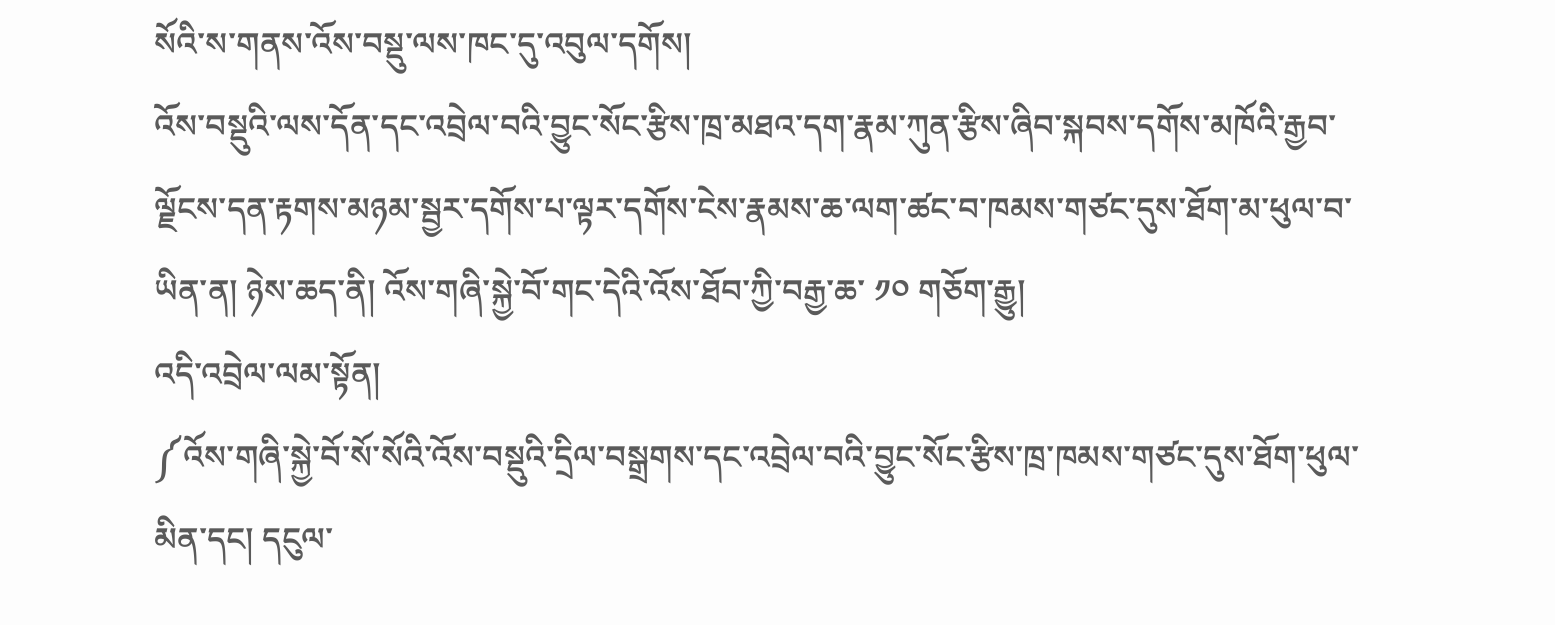སོའི་ས་གནས་འོས་བསྡུ་ལས་ཁང་དུ་འབུལ་དགོས།
འོས་བསྡུའི་ལས་དོན་དང་འབྲེལ་བའི་བྱུང་སོང་རྩིས་ཁྲ་མཐའ་དག་རྣམ་ཀུན་རྩིས་ཞིབ་སྐབས་དགོས་མཁོའི་རྒྱབ་ལྗོངས་དན་རྟགས་མཉམ་སྦྱར་དགོས་པ་ལྟར་དགོས་ངེས་རྣམས་ཆ་ལག་ཚང་བ་ཁམས་གཙང་དུས་ཐོག་མ་ཕུལ་བ་ཡིན་ན། ཉེས་ཆད་ནི། འོས་གཞི་སྐྱེ་བོ་གང་དེའི་འོས་ཐོབ་ཀྱི་བརྒྱ་ཆ་ ༡༠ གཅོག་རྒྱུ།
འདི་འབྲེལ་ལམ་སྟོན།
༼འོས་གཞི་སྐྱེ་བོ་སོ་སོའི་འོས་བསྡུའི་དྲིལ་བསྒྲགས་དང་འབྲེལ་བའི་བྱུང་སོང་རྩིས་ཁྲ་ཁམས་གཙང་དུས་ཐོག་ཕུལ་མིན་དང། དངུལ་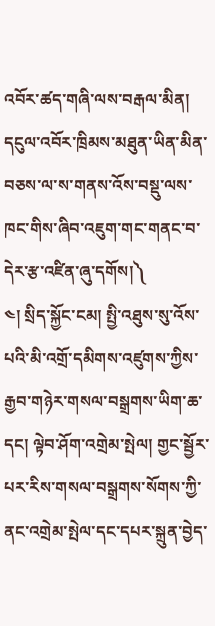འབོར་ཚད་གཞི་ལས་བརྒལ་མིན། དངུལ་འབོར་ཁྲིམས་མཐུན་ཡིན་མིན་བཅས་ལ་ས་གནས་འོས་བསྡུ་ལས་ཁང་གིས་ཞིབ་འཇུག་གང་གནང་བ་དེར་རྩ་འཛིན་ཞུ་དགོས།༽
༤། སྲིད་སྐྱོང་ངམ། སྤྱི་འཐུས་སུ་འོས་པའི་མི་འགྲོ་དམིགས་འཛུགས་ཀྱིས་རྒྱབ་གཉེར་གསལ་བསྒྲགས་ཡིག་ཆ་དང། ལྟེབ་ཤོག་འགྲེམ་སྤེལ། གྱང་སྦྱོར་པར་རིས་གསལ་བསྒྲགས་སོགས་ཀྱི་ནང་འགྲེམ་སྤེལ་དང་དཔར་སྐྲུན་བྱེད་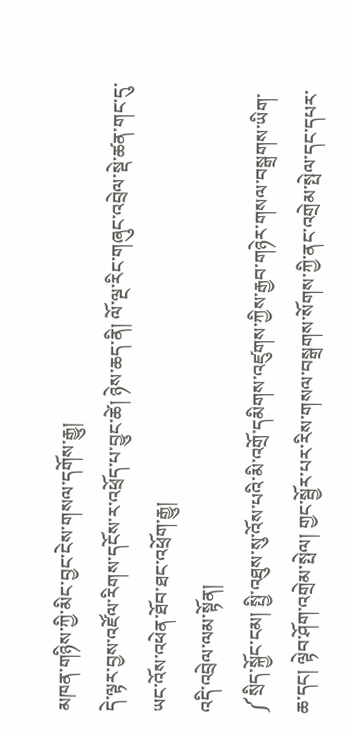མཁན་གཉིས་ཀྱི་མིང་བྱང་ངེས་གསལ་དགོས་རྒྱུ།
དེ་ལྟར་བྱས་འཛོལ་རིགས་དངོས་ར་འཕྲོད་པ་བྱུང་ཚེ། ཉེས་ཆད་ནི། ལོ་ལྔ་རིང་གཞུང་འབྲེལ་སྡེ་ཚན་གང་དུ་ཡང་འོས་འཕེན་ཐོབ་ཐང་འཕྲོག་རྒྱུ།
འདི་འབྲེལ་ལམ་སྟོན།
༼སྲིད་སྐྱོང་ངམ། སྤྱི་འཐུས་སུ་འོས་པའི་མི་འགྲོ་དམིགས་འཛུགས་ཀྱིས་རྒྱབ་གཉེར་གསལ་བསྒྲགས་ཡིག་ཆ་དང། ལྟེབ་ཤོག་འགྲེམ་སྤེལ། གྱང་སྦྱོར་པར་རིས་གསལ་བསྒྲགས་སོགས་ཀྱི་ནང་འགྲེམ་སྤེལ་དང་དཔར་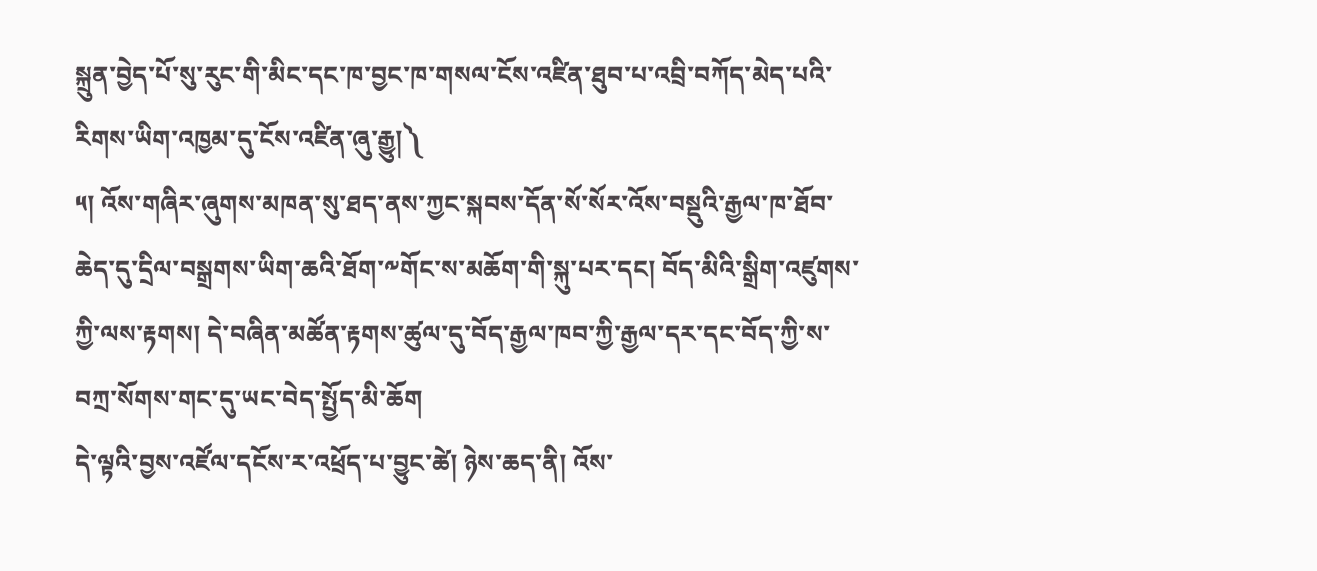སྐྲུན་བྱེད་པོ་སུ་རུང་གི་མིང་དང་ཁ་བྱང་ཁ་གསལ་ངོས་འཛིན་ཐུབ་པ་འབྲི་བཀོད་མེད་པའི་རིགས་ཡིག་འཁྱམ་དུ་ངོས་འཛིན་ཞུ་རྒྱུ།༽
༥། འོས་གཞིར་ཞུགས་མཁན་སུ་ཐད་ནས་ཀྱང་སྐབས་དོན་སོ་སོར་འོས་བསྡུའི་རྒྱལ་ཁ་ཐོབ་ཆེད་དུ་དྲིལ་བསྒྲགས་ཡིག་ཆའི་ཐོག་༸གོང་ས་མཆོག་གི་སྐུ་པར་དང། བོད་མིའི་སྒྲིག་འཛུགས་ཀྱི་ལས་རྟགས། དེ་བཞིན་མཚོན་རྟགས་ཚུལ་དུ་བོད་རྒྱལ་ཁབ་ཀྱི་རྒྱལ་དར་དང་བོད་ཀྱི་ས་བཀྲ་སོགས་གང་དུ་ཡང་བེད་སྤྱོད་མི་ཆོག
དེ་ལྟའི་བྱས་འཛོལ་དངོས་ར་འཕྲོད་པ་བྱུང་ཚེ། ཉེས་ཆད་ནི། འོས་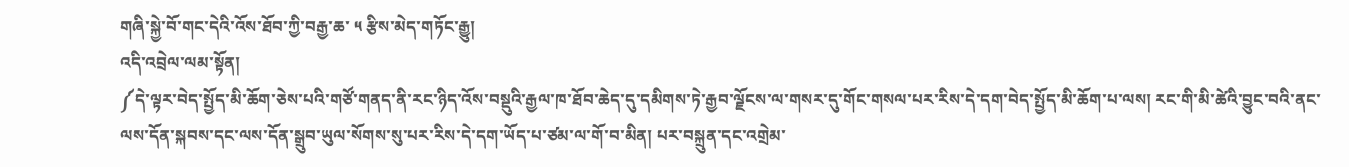གཞི་སྐྱེ་བོ་གང་དེའི་འོས་ཐོབ་ཀྱི་བརྒྱ་ཆ་ ༥ རྩིས་མེད་གཏོང་རྒྱུ།
འདི་འབྲེལ་ལམ་སྟོན།
༼དེ་ལྟར་བེད་སྤྱོད་མི་ཆོག་ཅེས་པའི་གཙོ་གནད་ནི་རང་ཉིད་འོས་བསྡུའི་རྒྱལ་ཁ་ཐོབ་ཆེད་དུ་དམིགས་ཏེ་རྒྱབ་ལྗོངས་ལ་གསར་དུ་གོང་གསལ་པར་རིས་དེ་དག་བེད་སྤྱོད་མི་ཆོག་པ་ལས། རང་གི་མི་ཚེའི་བྱུང་བའི་ནང་ལས་དོན་སྐབས་དང་ལས་དོན་སྒྲུབ་ཡུལ་སོགས་སུ་པར་རིས་དེ་དག་ཡོད་པ་ཙམ་ལ་གོ་བ་མིན། པར་བསྐྲུན་དང་འགྲེམ་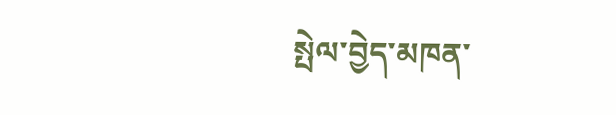སྤེལ་བྱེད་མཁན་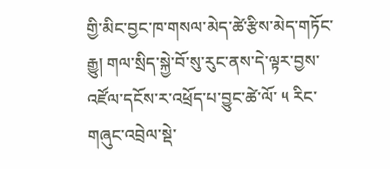གྱི་མིང་བྱང་ཁ་གསལ་མེད་ཚེ་རྩིས་མེད་གཏོང་རྒྱུ། གལ་སྲིད་སྐྱེ་བོ་སུ་རུང་ནས་དེ་ལྟར་བྱས་འཛོལ་དངོས་ར་འཕྲོད་པ་བྱུང་ཚེ་ལོ་ ༥ རིང་གཞུང་འབྲེལ་སྡེ་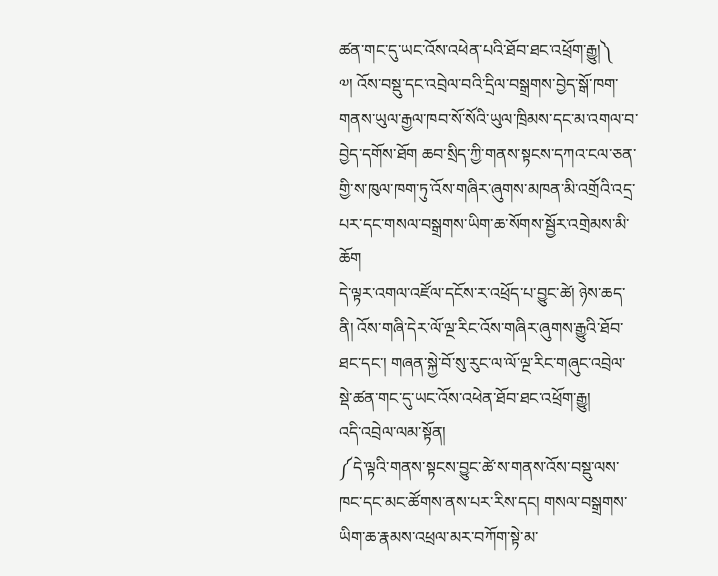ཚན་གང་དུ་ཡང་འོས་འཕེན་པའི་ཐོབ་ཐང་འཕྲོག་རྒྱུ།༽
༧། འོས་བསྡུ་དང་འབྲེལ་བའི་དྲིལ་བསྒྲགས་བྱེད་སྒོ་ཁག་གནས་ཡུལ་རྒྱལ་ཁབ་སོ་སོའི་ཡུལ་ཁྲིམས་དང་མ་འགལ་བ་བྱེད་དགོས་ཐོག ཆབ་སྲིད་ཀྱི་གནས་སྟངས་དཀའ་ངལ་ཅན་གྱི་ས་ཁུལ་ཁག་ཏུ་འོས་གཞིར་ཞུགས་མཁན་མི་འགྲོའི་འདྲ་པར་དང་གསལ་བསྒྲགས་ཡིག་ཆ་སོགས་སྦྱོར་འགྲེམས་མི་ཆོག
དེ་ལྟར་འགལ་འཛོལ་དངོས་ར་འཕྲོད་པ་བྱུང་ཚེ། ཉེས་ཆད་ནི། འོས་གཞི་དེར་ལོ་ལྔ་རིང་འོས་གཞིར་ཞུགས་རྒྱུའི་ཐོབ་ཐང་དང་། གཞན་སྐྱེ་བོ་སུ་རུང་ལ་ལོ་ལྔ་རིང་གཞུང་འབྲེལ་སྡེ་ཚན་གང་དུ་ཡང་འོས་འཕེན་ཐོབ་ཐང་འཕྲོག་རྒྱུ།
འདི་འབྲེལ་ལམ་སྟོན།
༼དེ་ལྟའི་གནས་སྟངས་བྱུང་ཚེ་ས་གནས་འོས་བསྡུ་ལས་ཁང་དང་མང་ཚོགས་ནས་པར་རིས་དང། གསལ་བསྒྲགས་ཡིག་ཆ་རྣམས་འཕྲལ་མར་བཀོག་སྟེ་མ་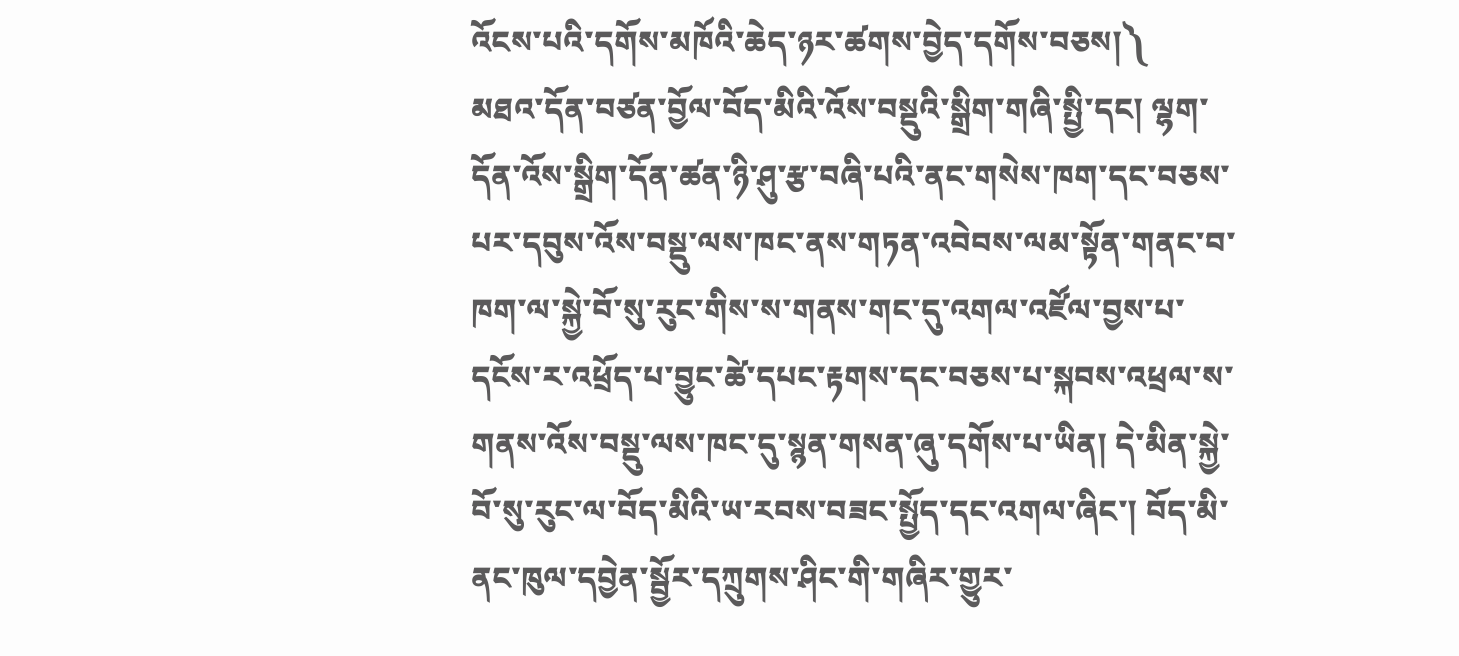འོངས་པའི་དགོས་མཁོའི་ཆེད་ཉར་ཚགས་བྱེད་དགོས་བཅས།༽
མཐའ་དོན་བཙན་བྱོལ་བོད་མིའི་འོས་བསྡུའི་སྒྲིག་གཞི་སྤྱི་དང། ལྷག་དོན་འོས་སྒྲིག་དོན་ཚན་ཉི་ཤུ་རྩ་བཞི་པའི་ནང་གསེས་ཁག་དང་བཅས་པར་དབུས་འོས་བསྡུ་ལས་ཁང་ནས་གཏན་འབེབས་ལམ་སྟོན་གནང་བ་ཁག་ལ་སྐྱེ་བོ་སུ་རུང་གིས་ས་གནས་གང་དུ་འགལ་འཛོལ་བྱས་པ་དངོས་ར་འཕྲོད་པ་བྱུང་ཚེ་དཔང་རྟགས་དང་བཅས་པ་སྐབས་འཕྲལ་ས་གནས་འོས་བསྡུ་ལས་ཁང་དུ་སྙན་གསན་ཞུ་དགོས་པ་ཡིན། དེ་མིན་སྐྱེ་བོ་སུ་རུང་ལ་བོད་མིའི་ཡ་རབས་བཟང་སྤྱོད་དང་འགལ་ཞིང་། བོད་མི་ནང་ཁུལ་དབྱེན་སྦྱོར་དཀྲུགས་ཤིང་གི་གཞིར་གྱུར་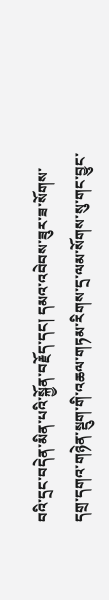བའི་དྲང་བདེན་མིན་པའི་སྐྱོན་བརྗོད་དང། དམའ་འབེབས་ཟུར་ཟ་སོགས་དགྲ་དགའ་གཉེན་སྡུག་གི་འཆལ་གཏམ་རིགས་དྲ་ལམ་སོགས་སུ་གང་བྱུང་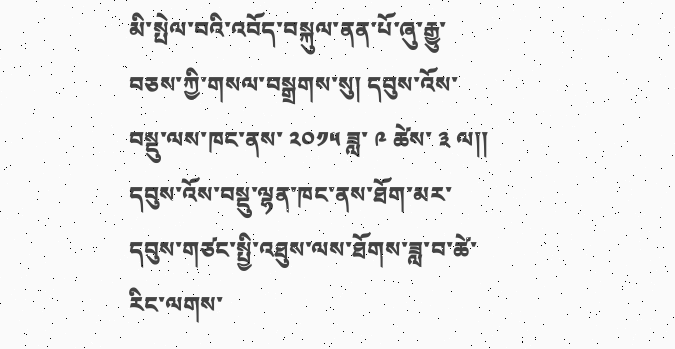མི་སྤེལ་བའི་འབོད་བསྐུལ་ནན་པོ་ཞུ་རྒྱུ་བཅས་ཀྱི་གསལ་བསྒྲགས་སུ། དབུས་འོས་བསྡུ་ལས་ཁང་ནས་ ༢༠༡༥ ཟླ་ ༩ ཚེས་ ༣ ལ།།
དབུས་འོས་བསྡུ་ལྷན་ཁང་ནས་ཐོག་མར་དབུས་གཙང་སྤྱི་འཐུས་ལས་ཐོགས་ཟླ་བ་ཚེ་རིང་ལགས་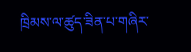ཁྲིམས་ལ་ཚུད་ཟིན་པ་གཞིར་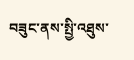བཟུང་ནས་སྤྱི་འཐུས་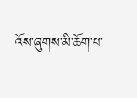འོས་ཞུགས་མི་ཆོག་པ་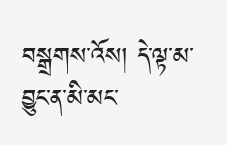བསྒྲགས་འོས། དེ་ལྟ་མ་བྱུང་ན་མི་མང་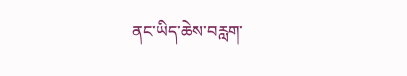ནང་ཡིད་ཆེས་བརླག་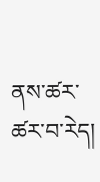ནས་ཚར་ཚར་བ་རེད།